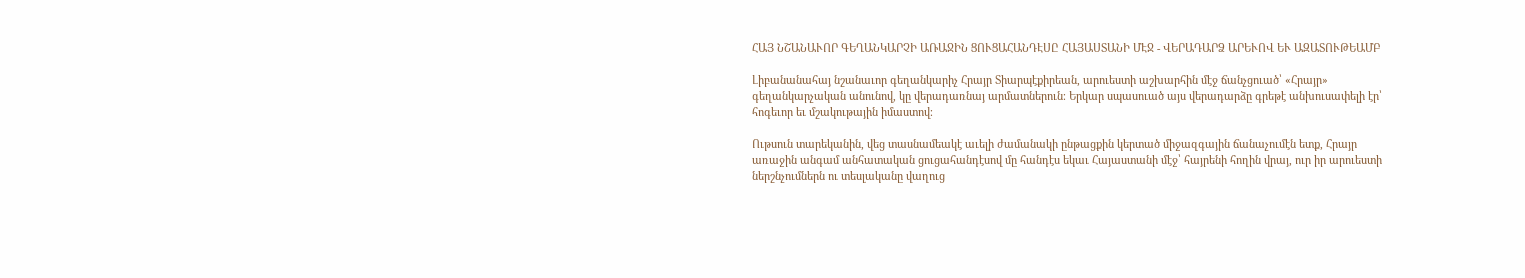ՀԱՅ ՆՇԱՆԱՒՈՐ ԳԵՂԱՆԿԱՐՉԻ ԱՌԱՋԻՆ ՑՈՒՑԱՀԱՆԴԷՍԸ ՀԱՅԱՍՏԱՆԻ ՄԷՋ - ՎԵՐԱԴԱՐՁ ԱՐԵՒՈՎ ԵՒ ԱԶԱՏՈՒԹԵԱՄԲ

Լիբանանահայ նշանաւոր գեղանկարիչ Հրայր Տիարպէքիրեան, արուեստի աշխարհին մէջ ճանչցուած՝ «Հրայր» գեղանկարչական անունով, կը վերադառնայ արմատներուն։ Երկար սպասուած այս վերադարձը գրեթէ անխուսափելի էր՝ հոգեւոր եւ մշակութային իմաստով։

Ութսուն տարեկանին, վեց տասնամեակէ աւելի ժամանակի ընթացքին կերտած միջազգային ճանաչումէն ետք, Հրայր առաջին անգամ անհատական ցուցահանդէսով մը հանդէս եկաւ Հայաստանի մէջ՝ հայրենի հողին վրայ, ուր իր արուեստի ներշնչումներն ու տեսլականը վաղուց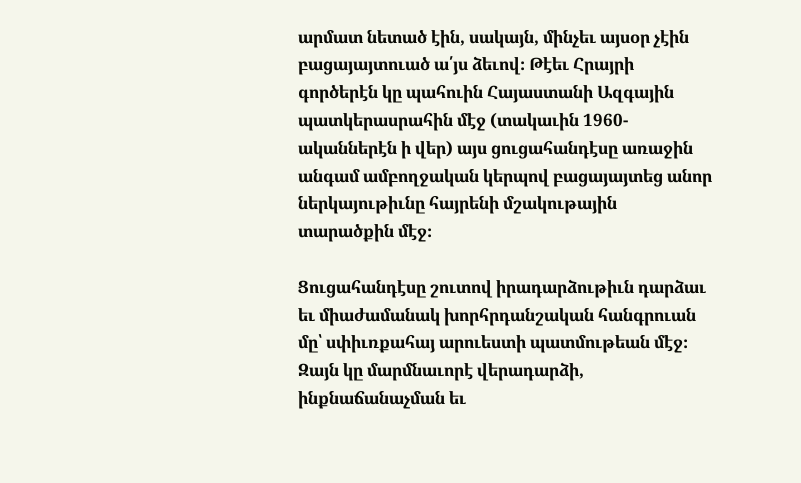արմատ նետած էին, սակայն, մինչեւ այսօր չէին բացայայտուած ա՛յս ձեւով։ Թէեւ Հրայրի գործերէն կը պահուին Հայաստանի Ազգային պատկերասրահին մէջ (տակաւին 1960-ականներէն ի վեր) այս ցուցահանդէսը առաջին անգամ ամբողջական կերպով բացայայտեց անոր ներկայութիւնը հայրենի մշակութային տարածքին մէջ։

Ցուցահանդէսը շուտով իրադարձութիւն դարձաւ եւ միաժամանակ խորհրդանշական հանգրուան մը՝ սփիւռքահայ արուեստի պատմութեան մէջ։ Զայն կը մարմնաւորէ վերադարձի, ինքնաճանաչման եւ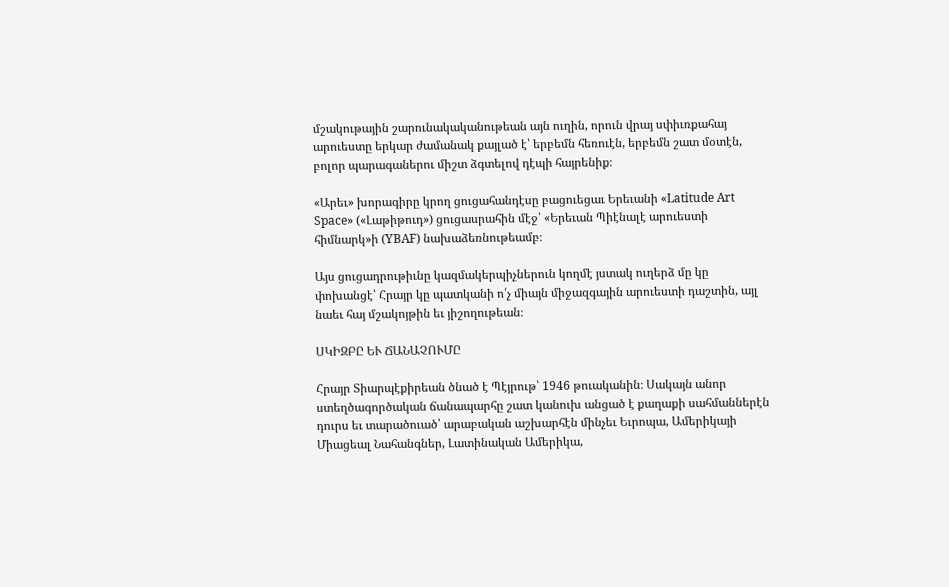մշակութային շարունակականութեան այն ուղին, որուն վրայ սփիւռքահայ արուեստը երկար ժամանակ քայլած է՝ երբեմն հեռուէն, երբեմն շատ մօտէն, բոլոր պարագաներու միշտ ձգտելով դէպի հայրենիք։

«Արեւ» խորագիրը կրող ցուցահանդէսը բացուեցաւ Երեւանի «Latitude Art Space» («Լաթիթուդ») ցուցասրահին մէջ՝ «Երեւան Պիէնալէ արուեստի հիմնարկ»ի (YBAF) նախաձեռնութեամբ։

Այս ցուցադրութիւնը կազմակերպիչներուն կողմէ յստակ ուղերձ մը կը փոխանցէ՝ Հրայր կը պատկանի ո՛չ միայն միջազգային արուեստի դաշտին, այլ նաեւ հայ մշակոյթին եւ յիշողութեան։

ՍԿԻԶԲԸ ԵՒ ՃԱՆԱՉՈՒՄԸ

Հրայր Տիարպէքիրեան ծնած է Պէյրութ՝ 1946 թուականին։ Սակայն անոր ստեղծագործական ճանապարհը շատ կանուխ անցած է քաղաքի սահմաններէն դուրս եւ տարածուած՝ արաբական աշխարհէն մինչեւ Եւրոպա, Ամերիկայի Միացեալ Նահանգներ, Լատինական Ամերիկա,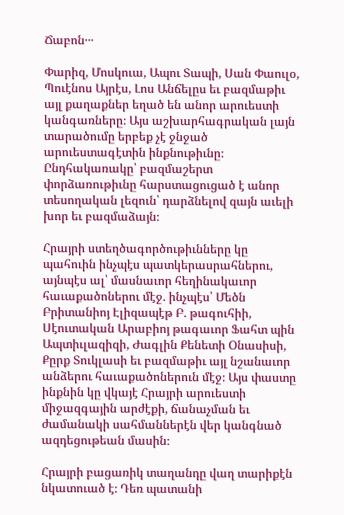Ճաբոն․․․

Փարիզ, Մոսկուա, Ապու Տապի, Սան Փաուլօ, Պուէնոս Այրէս, Լոս Անճելըս եւ բազմաթիւ այլ քաղաքներ եղած են անոր արուեստի կանգառները։ Այս աշխարհագրական լայն տարածումը երբեք չէ ջնջած արուեստագէտին ինքնութիւնը։ Ընդհակառակը՝ բազմաշերտ փորձառութիւնը հարստացուցած է անոր տեսողական լեզուն՝ դարձնելով զայն աւելի խոր եւ բազմաձայն։

Հրայրի ստեղծագործութիւնները կը պահուին ինչպէս պատկերասրահներու, այնպէս ալ՝ մասնաւոր հեղինակաւոր հաւաքածոներու մէջ. ինչպէս՝ Մեծն Բրիտանիոյ Էլիզապէթ Բ. թագուհիի, Սէուտական Արաբիոյ թագաւոր Ֆահտ պին Ապտիւլազիզի, Ժագլին Քենետի Օնասիսի, Քըրք Տուկլասի եւ բազմաթիւ այլ նշանաւոր անձերու հաւաքածոներուն մէջ։ Այս փաստը ինքնին կը վկայէ Հրայրի արուեստի միջազգային արժէքի, ճանաչման եւ ժամանակի սահմաններէն վեր կանգնած ազդեցութեան մասին։

Հրայրի բացառիկ տաղանդը վաղ տարիքէն նկատուած է։ Դեռ պատանի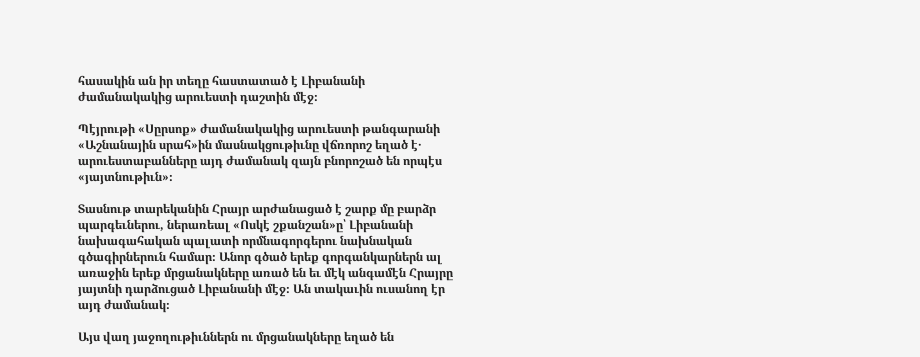հասակին ան իր տեղը հաստատած է Լիբանանի ժամանակակից արուեստի դաշտին մէջ։

Պէյրութի «Սըրսոք» ժամանակակից արուեստի թանգարանի «Աշնանային սրահ»ին մասնակցութիւնը վճռորոշ եղած է․ արուեստաբանները այդ ժամանակ զայն բնորոշած են որպէս «յայտնութիւն»։

Տասնութ տարեկանին Հրայր արժանացած է շարք մը բարձր պարգեւներու, ներառեալ «Ոսկէ շքանշան»ը՝ Լիբանանի նախագահական պալատի որմնագորգերու նախնական գծագիրներուն համար։ Անոր գծած երեք գորգանկարներն ալ առաջին երեք մրցանակները առած են եւ մէկ անգամէն Հրայրը յայտնի դարձուցած Լիբանանի մէջ։ Ան տակաւին ուսանող էր այդ ժամանակ։

Այս վաղ յաջողութիւններն ու մրցանակները եղած են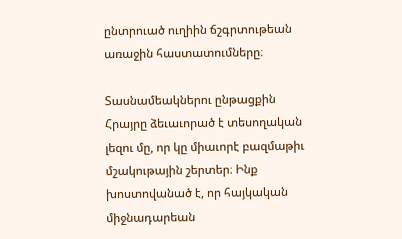ընտրուած ուղիին ճշգրտութեան առաջին հաստատումները։

Տասնամեակներու ընթացքին Հրայրը ձեւաւորած է տեսողական լեզու մը, որ կը միաւորէ բազմաթիւ մշակութային շերտեր։ Ինք խոստովանած է, որ հայկական միջնադարեան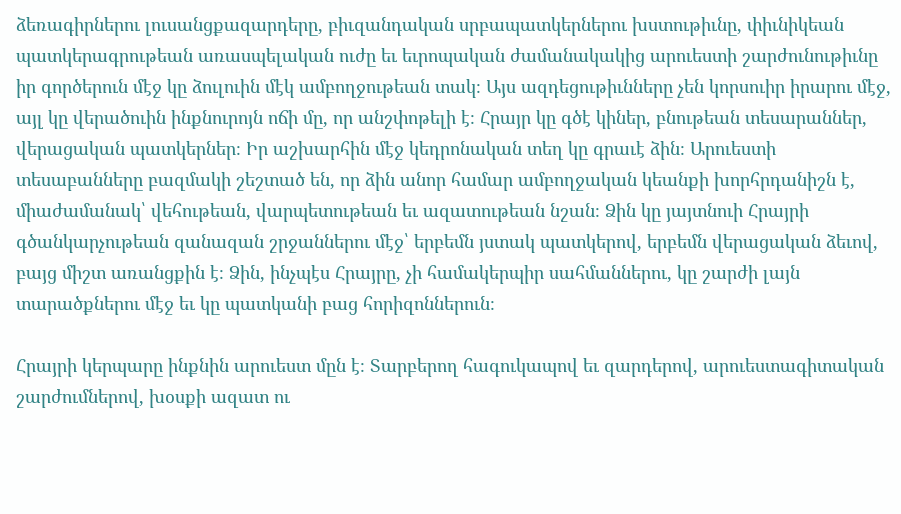ձեռագիրներու լուսանցքազարդերը, բիւզանդական սրբապատկերներու խստութիւնը, փիւնիկեան պատկերագրութեան առասպելական ուժը եւ եւրոպական ժամանակակից արուեստի շարժունութիւնը իր գործերուն մէջ կը ձուլուին մէկ ամբողջութեան տակ։ Այս ազդեցութիւնները չեն կորսուիր իրարու մէջ, այլ կը վերածուին ինքնուրոյն ոճի մը, որ անշփոթելի է։ Հրայր կը գծէ կիներ, բնութեան տեսարաններ, վերացական պատկերներ։ Իր աշխարհին մէջ կեդրոնական տեղ կը գրաւէ ձին։ Արուեստի տեսաբանները բազմակի շեշտած են, որ ձին անոր համար ամբողջական կեանքի խորհրդանիշն է, միաժամանակ՝ վեհութեան, վարպետութեան եւ ազատութեան նշան։ Ձին կը յայտնուի Հրայրի գծանկարչութեան զանազան շրջաններու մէջ՝ երբեմն յստակ պատկերով, երբեմն վերացական ձեւով, բայց միշտ առանցքին է։ Ձին, ինչպէս Հրայրը, չի համակերպիր սահմաններու, կը շարժի լայն տարածքներու մէջ եւ կը պատկանի բաց հորիզոններուն։

Հրայրի կերպարը ինքնին արուեստ մըն է։ Տարբերող հագուկապով եւ զարդերով, արուեստագիտական շարժումներով, խօսքի ազատ ու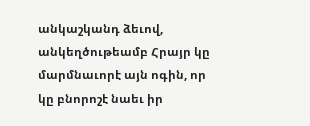անկաշկանդ ձեւով, անկեղծութեամբ Հրայր կը մարմնաւորէ այն ոգին, որ կը բնորոշէ նաեւ իր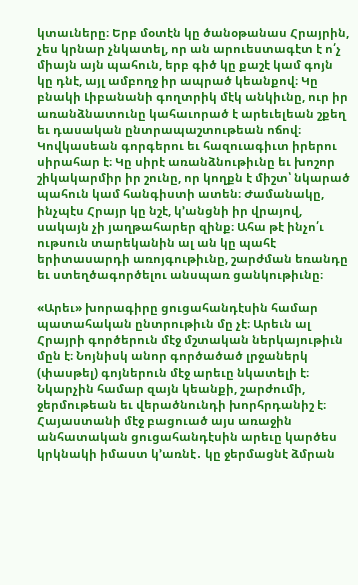կտաւները։ Երբ մօտէն կը ծանօթանաս Հրայրին, չես կրնար չնկատել, որ ան արուեստագէտ է ո՛չ միայն այն պահուն, երբ գիծ կը քաշէ կամ գոյն կը դնէ, այլ ամբողջ իր ապրած կեանքով։ Կը բնակի Լիբանանի գողտրիկ մէկ անկիւնը, ուր իր առանձնատունը կահաւորած է արեւելեան շքեղ եւ դասական ընտրապաշտութեան ոճով։ Կովկասեան գորգերու եւ հազուագիւտ իրերու սիրահար է։ Կը սիրէ առանձնութիւնը եւ խոշոր շիկակարմիր իր շունը, որ կողքն է միշտ՝ նկարած պահուն կամ հանգիստի ատեն։ Ժամանակը, ինչպէս Հրայր կը նշէ, կ՚անցնի իր վրայով, սակայն չի յաղթահարեր զինք։ Ահա թէ ինչո՛ւ ութսուն տարեկանին ալ ան կը պահէ երիտասարդի առոյգութիւնը, շարժման եռանդը եւ ստեղծագործելու անսպառ ցանկութիւնը։

«Արեւ» խորագիրը ցուցահանդէսին համար պատահական ընտրութիւն մը չէ։ Արեւն ալ Հրայրի գործերուն մէջ մշտական ներկայութիւն մըն է։ Նոյնիսկ անոր գործածած լրջաներկ (փասթել) գոյներուն մէջ արեւը նկատելի է։ Նկարչին համար զայն կեանքի, շարժումի, ջերմութեան եւ վերածնունդի խորհրդանիշ է։ Հայաստանի մէջ բացուած այս առաջին անհատական ցուցահանդէսին արեւը կարծես կրկնակի իմաստ կ՚առնէ․ կը ջերմացնէ ձմրան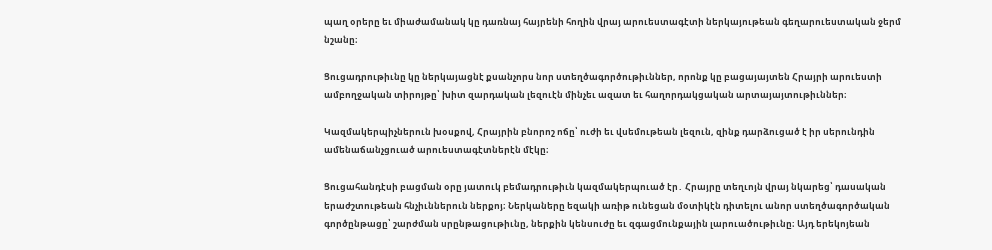պաղ օրերը եւ միաժամանակ կը դառնայ հայրենի հողին վրայ արուեստագէտի ներկայութեան գեղարուեստական ջերմ նշանը։

Ցուցադրութիւնը կը ներկայացնէ քսանչորս նոր ստեղծագործութիւններ, որոնք կը բացայայտեն Հրայրի արուեստի ամբողջական տիրոյթը՝ խիտ զարդական լեզուէն մինչեւ ազատ եւ հաղորդակցական արտայայտութիւններ։

Կազմակերպիչներուն խօսքով, Հրայրին բնորոշ ոճը՝ ուժի եւ վսեմութեան լեզուն, զինք դարձուցած է իր սերունդին ամենաճանչցուած արուեստագէտներէն մէկը։

Ցուցահանդէսի բացման օրը յատուկ բեմադրութիւն կազմակերպուած էր․ Հրայրը տեղւոյն վրայ նկարեց՝ դասական երաժշտութեան հնչիւններուն ներքոյ։ Ներկաները եզակի առիթ ունեցան մօտիկէն դիտելու անոր ստեղծագործական գործընթացը՝ շարժման սրընթացութիւնը, ներքին կենսուժը եւ զգացմունքային լարուածութիւնը։ Այդ երեկոյեան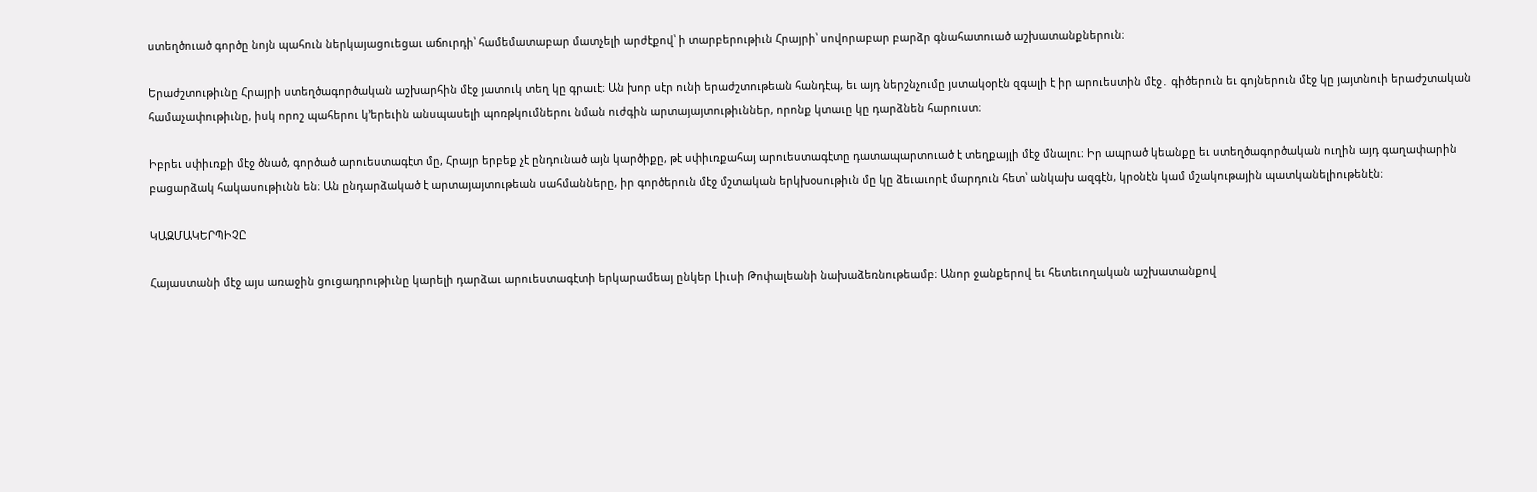ստեղծուած գործը նոյն պահուն ներկայացուեցաւ աճուրդի՝ համեմատաբար մատչելի արժէքով՝ ի տարբերութիւն Հրայրի՝ սովորաբար բարձր գնահատուած աշխատանքներուն։

Երաժշտութիւնը Հրայրի ստեղծագործական աշխարհին մէջ յատուկ տեղ կը գրաւէ։ Ան խոր սէր ունի երաժշտութեան հանդէպ, եւ այդ ներշնչումը յստակօրէն զգալի է իր արուեստին մէջ․ գիծերուն եւ գոյներուն մէջ կը յայտնուի երաժշտական համաչափութիւնը, իսկ որոշ պահերու կ՚երեւին անսպասելի պոռթկումներու նման ուժգին արտայայտութիւններ, որոնք կտաւը կը դարձնեն հարուստ։

Իբրեւ սփիւռքի մէջ ծնած, գործած արուեստագէտ մը, Հրայր երբեք չէ ընդունած այն կարծիքը, թէ սփիւռքահայ արուեստագէտը դատապարտուած է տեղքայլի մէջ մնալու։ Իր ապրած կեանքը եւ ստեղծագործական ուղին այդ գաղափարին բացարձակ հակասութիւնն են։ Ան ընդարձակած է արտայայտութեան սահմանները, իր գործերուն մէջ մշտական երկխօսութիւն մը կը ձեւաւորէ մարդուն հետ՝ անկախ ազգէն, կրօնէն կամ մշակութային պատկանելիութենէն։

ԿԱԶՄԱԿԵՐՊԻՉԸ

Հայաստանի մէջ այս առաջին ցուցադրութիւնը կարելի դարձաւ արուեստագէտի երկարամեայ ընկեր Լիւսի Թոփալեանի նախաձեռնութեամբ։ Անոր ջանքերով եւ հետեւողական աշխատանքով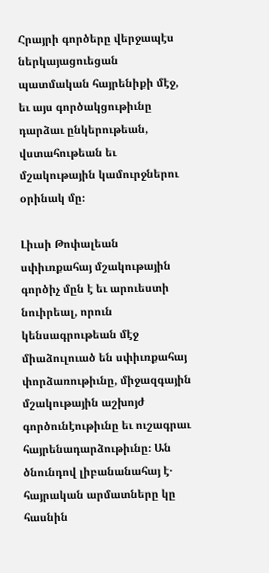Հրայրի գործերը վերջապէս ներկայացուեցան պատմական հայրենիքի մէջ, եւ այս գործակցութիւնը դարձաւ ընկերութեան, վստահութեան եւ մշակութային կամուրջներու օրինակ մը։

Լիւսի Թոփալեան սփիւռքահայ մշակութային գործիչ մըն է եւ արուեստի նուիրեալ, որուն կենսագրութեան մէջ միաձուլուած են սփիւռքահայ փորձառութիւնը, միջազգային մշակութային աշխոյժ գործունէութիւնը եւ ուշագրաւ հայրենադարձութիւնը։ Ան ծնունդով լիբանանահայ է․ հայրական արմատները կը հասնին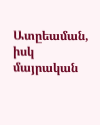Ատըեաման, իսկ մայրական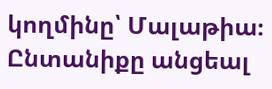կողմինը՝ Մալաթիա։ Ընտանիքը անցեալ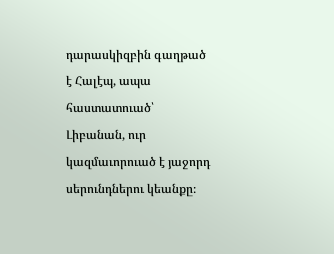դարասկիզբին գաղթած է Հալէպ, ապա հաստատուած՝ Լիբանան, ուր կազմաւորուած է յաջորդ սերունդներու կեանքը։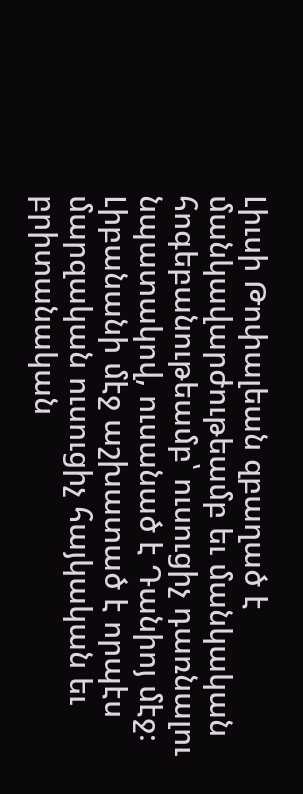Լիւսի Թոփալեան զբաղած է մանկավարժութեամբ եւ մանկական հոգեբանութեամբ՝ ուսուցիչ դառնալու նպատակով, ուսանած է Դանիոյ մէջ։ Լիբանանի մէջ աշխատած է որպէս մարզական ուսուցիչ հայկական եւ բրիտանական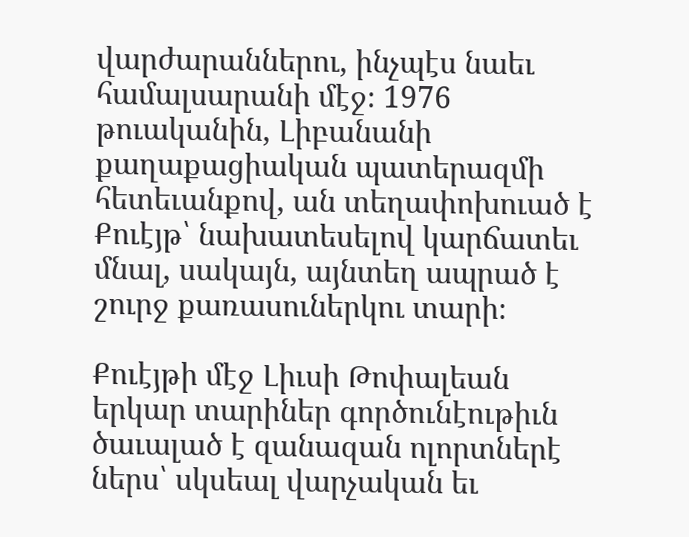վարժարաններու, ինչպէս նաեւ համալսարանի մէջ։ 1976 թուականին, Լիբանանի քաղաքացիական պատերազմի հետեւանքով, ան տեղափոխուած է Քուէյթ՝ նախատեսելով կարճատեւ մնալ, սակայն, այնտեղ ապրած է շուրջ քառասուներկու տարի։

Քուէյթի մէջ Լիւսի Թոփալեան երկար տարիներ գործունէութիւն ծաւալած է զանազան ոլորտներէ ներս՝ սկսեալ վարչական եւ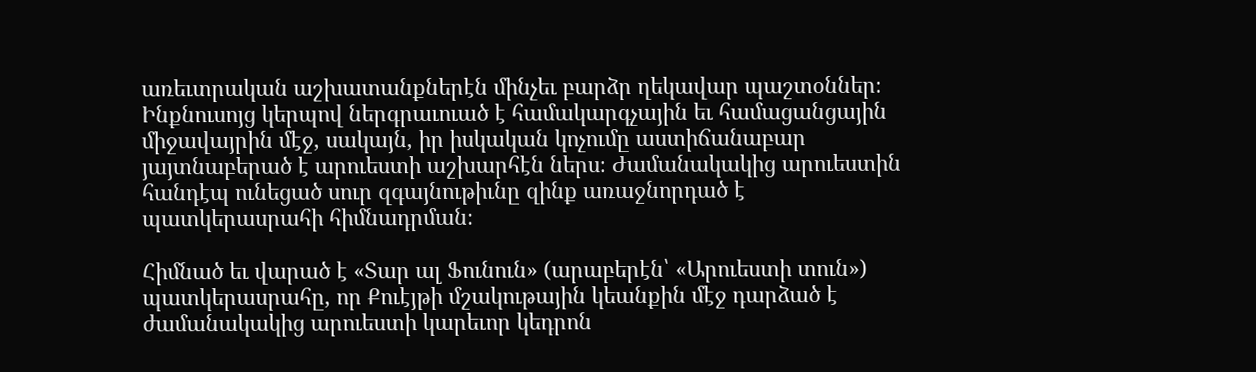առեւտրական աշխատանքներէն մինչեւ բարձր ղեկավար պաշտօններ։ Ինքնուսոյց կերպով ներգրաւուած է համակարգչային եւ համացանցային միջավայրին մէջ, սակայն, իր իսկական կոչումը աստիճանաբար յայտնաբերած է արուեստի աշխարհէն ներս։ Ժամանակակից արուեստին հանդէպ ունեցած սուր զգայնութիւնը զինք առաջնորդած է պատկերասրահի հիմնադրման։

Հիմնած եւ վարած է «Տար ալ Ֆունուն» (արաբերէն՝ «Արուեստի տուն») պատկերասրահը, որ Քուէյթի մշակութային կեանքին մէջ դարձած է ժամանակակից արուեստի կարեւոր կեդրոն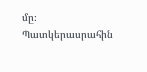մը։ Պատկերասրահին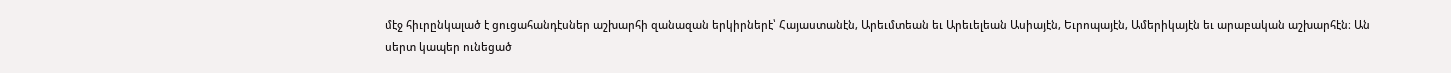մէջ հիւրընկալած է ցուցահանդէսներ աշխարհի զանազան երկիրներէ՝ Հայաստանէն, Արեւմտեան եւ Արեւելեան Ասիայէն, Եւրոպայէն, Ամերիկայէն եւ արաբական աշխարհէն։ Ան սերտ կապեր ունեցած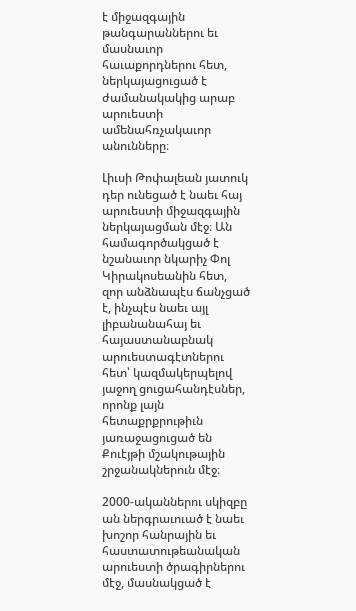է միջազգային թանգարաններու եւ մասնաւոր հաւաքորդներու հետ, ներկայացուցած է ժամանակակից արաբ արուեստի ամենահռչակաւոր անունները։

Լիւսի Թոփալեան յատուկ դեր ունեցած է նաեւ հայ արուեստի միջազգային ներկայացման մէջ։ Ան համագործակցած է նշանաւոր նկարիչ Փոլ Կիրակոսեանին հետ, զոր անձնապէս ճանչցած է, ինչպէս նաեւ այլ լիբանանահայ եւ հայաստանաբնակ արուեստագէտներու հետ՝ կազմակերպելով յաջող ցուցահանդէսներ, որոնք լայն հետաքրքրութիւն յառաջացուցած են Քուէյթի մշակութային շրջանակներուն մէջ։

2000-ականներու սկիզբը ան ներգրաւուած է նաեւ խոշոր հանրային եւ հաստատութեանական արուեստի ծրագիրներու մէջ, մասնակցած է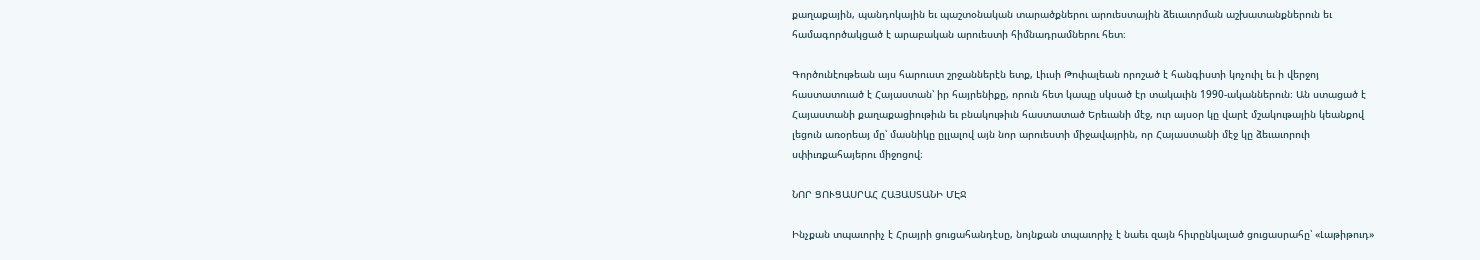քաղաքային, պանդոկային եւ պաշտօնական տարածքներու արուեստային ձեւաւորման աշխատանքներուն եւ համագործակցած է արաբական արուեստի հիմնադրամներու հետ։

Գործունէութեան այս հարուստ շրջաններէն ետք, Լիւսի Թոփալեան որոշած է հանգիստի կոչուիլ եւ ի վերջոյ հաստատուած է Հայաստան՝ իր հայրենիքը, որուն հետ կապը սկսած էր տակաւին 1990-ականներուն։ Ան ստացած է Հայաստանի քաղաքացիութիւն եւ բնակութիւն հաստատած Երեւանի մէջ, ուր այսօր կը վարէ մշակութային կեանքով լեցուն առօրեայ մը՝ մասնիկը ըլլալով այն նոր արուեստի միջավայրին, որ Հայաստանի մէջ կը ձեւաւորուի սփիւռքահայերու միջոցով։

ՆՈՐ ՑՈՒՑԱՍՐԱՀ ՀԱՅԱՍՏԱՆԻ ՄԷՋ

Ինչքան տպաւորիչ է Հրայրի ցուցահանդէսը, նոյնքան տպաւորիչ է նաեւ զայն հիւրընկալած ցուցասրահը՝ «Լաթիթուդ»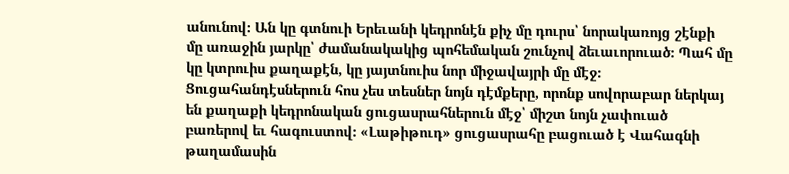անունով։ Ան կը գտնուի Երեւանի կեդրոնէն քիչ մը դուրս՝ նորակառոյց շէնքի մը առաջին յարկը՝ ժամանակակից պոհեմական շունչով ձեւաւորուած։ Պահ մը կը կտրուիս քաղաքէն, կը յայտնուիս նոր միջավայրի մը մէջ։ Ցուցահանդէսներուն հոս չես տեսներ նոյն դէմքերը, որոնք սովորաբար ներկայ են քաղաքի կեդրոնական ցուցասրահներուն մէջ՝ միշտ նոյն չափուած բառերով եւ հագուստով։ «Լաթիթուդ» ցուցասրահը բացուած է Վահագնի թաղամասին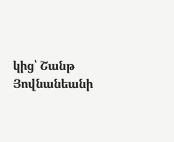կից՝ Շանթ Յովնանեանի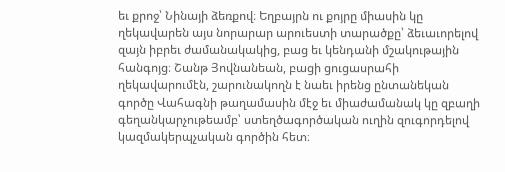եւ քրոջ՝ Նինայի ձեռքով։ Եղբայրն ու քոյրը միասին կը ղեկավարեն այս նորարար արուեստի տարածքը՝ ձեւաւորելով զայն իբրեւ ժամանակակից, բաց եւ կենդանի մշակութային հանգոյց։ Շանթ Յովնանեան, բացի ցուցասրահի ղեկավարումէն, շարունակողն է նաեւ իրենց ընտանեկան գործը Վահագնի թաղամասին մէջ եւ միաժամանակ կը զբաղի գեղանկարչութեամբ՝ ստեղծագործական ուղին զուգորդելով կազմակերպչական գործին հետ։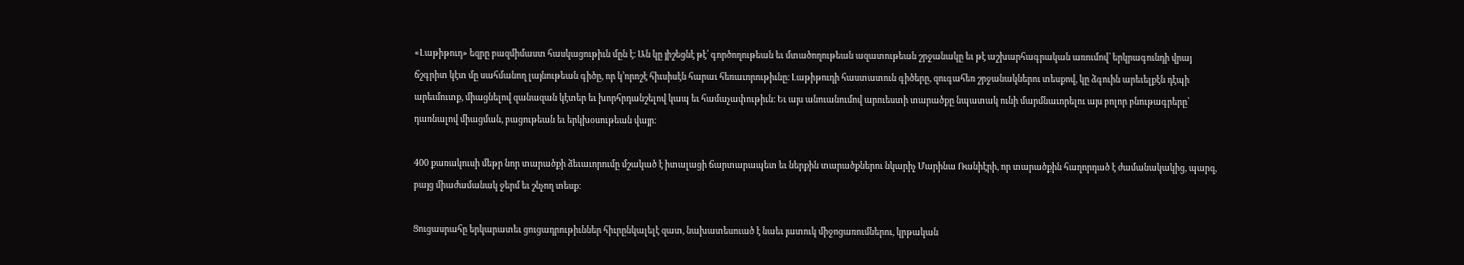«Լաթիթուդ» եզրը բազմիմաստ հասկացութիւն մըն է։ Ան կը յիշեցնէ թէ՛ գործողութեան եւ մտածողութեան ազատութեան շրջանակը եւ թէ աշխարհագրական առումով՝ երկրագունդի վրայ ճշգրիտ կէտ մը սահմանող լայնութեան գիծը, որ կ՚որոշէ հիւսիսէն հարաւ հեռաւորութիւնը։ Լաթիթուդի հաստատուն գիծերը, զուգահեռ շրջանակներու տեսքով, կը ձգուին արեւելքէն դէպի արեւմուտք, միացնելով զանազան կէտեր եւ խորհրդանշելով կապ եւ համաչափութիւն։ Եւ այս անուանումով արուեստի տարածքը նպատակ ունի մարմնաւորելու այս բոլոր բնութագրերը՝ դառնալով միացման, բացութեան եւ երկխօսութեան վայր։

400 քառակուսի մեթր նոր տարածքի ձեւաւորումը մշակած է իտալացի ճարտարապետ եւ ներքին տարածքներու նկարիչ Մարինա Ռանիէրի, որ տարածքին հաղորդած է ժամանակակից, պարզ, բայց միաժամանակ ջերմ եւ շնչող տեսք։

Ցուցասրահը երկարատեւ ցուցադրութիւններ հիւրընկալելէ զատ, նախատեսուած է նաեւ յատուկ միջոցառումներու, կրթական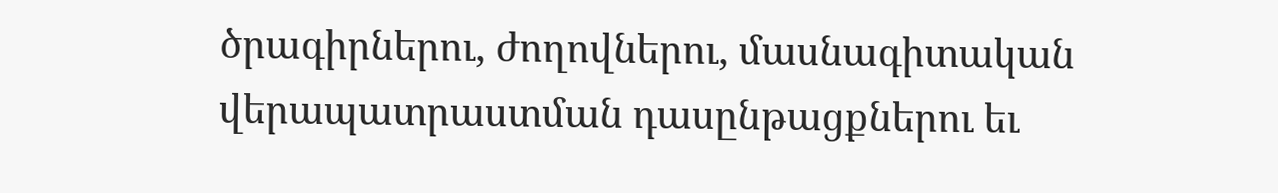ծրագիրներու, ժողովներու, մասնագիտական վերապատրաստման դասընթացքներու եւ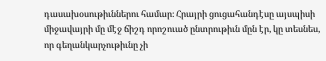դասախօսութիւններու համար։ Հրայրի ցուցահանդէսը այսպիսի միջավայրի մը մէջ ճիշդ որոշուած ընտրութիւն մըն էր, կը տեսնես, որ գեղանկարչութիւնը չի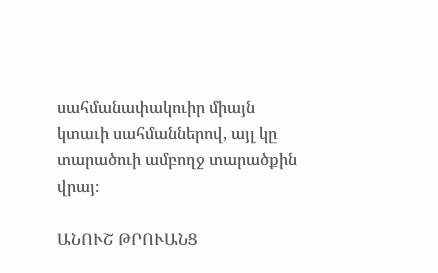սահմանափակուիր միայն կտաւի սահմաններով, այլ կը տարածուի ամբողջ տարածքին վրայ։

ԱՆՈՒՇ ԹՐՈՒԱՆՑ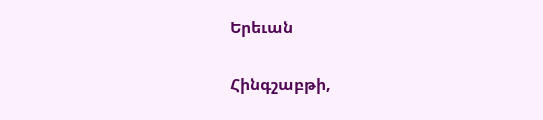Երեւան

Հինգշաբթի,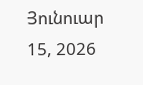Յունուար 15, 2026